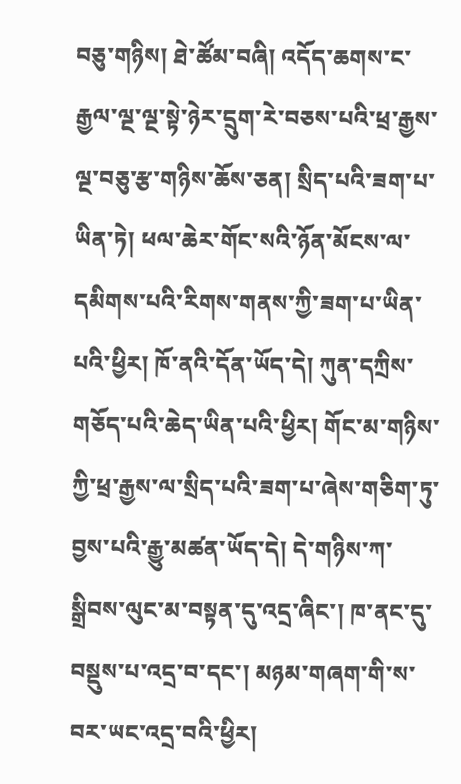བཅུ་གཉིས། ཐེ་ཚོམ་བཞི། འདོད་ཆགས་ང་རྒྱལ་ལྔ་ལྔ་སྟེ་ཉེར་དྲུག་རེ་བཅས་པའི་ཕྲ་རྒྱས་ལྔ་བཅུ་རྩ་གཉིས་ཆོས་ཅན། སྲིད་པའི་ཟག་པ་ཡིན་ཏེ། ཕལ་ཆེར་གོང་སའི་ཉོན་མོངས་ལ་དམིགས་པའི་རིགས་གནས་ཀྱི་ཟག་པ་ཡིན་པའི་ཕྱིར། ཁོ་ནའི་དོན་ཡོད་དེ། ཀུན་དཀྲིས་གཅོད་པའི་ཆེད་ཡིན་པའི་ཕྱིར། གོང་མ་གཉིས་ཀྱི་ཕྲ་རྒྱས་ལ་སྲིད་པའི་ཟག་པ་ཞེས་གཅིག་ཏུ་བྱས་པའི་རྒྱུ་མཚན་ཡོད་དེ། དེ་གཉིས་ཀ་སྒྲིབས་ལུང་མ་བསྟན་དུ་འདྲ་ཞིང་། ཁ་ནང་དུ་བསྡུས་པ་འདྲ་བ་དང་། མཉམ་གཞག་གི་ས་བར་ཡང་འདྲ་བའི་ཕྱིར།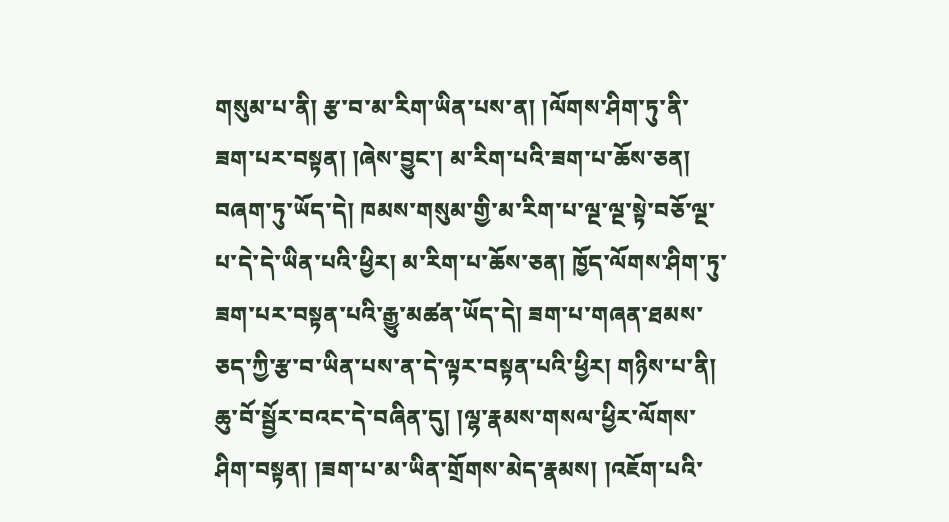གསུམ་པ་ནི། རྩ་བ་མ་རིག་ཡིན་པས་ན། །ལོགས་ཤིག་ཏུ་ནི་ཟག་པར་བསྟན། །ཞེས་བྱུང་། མ་རིག་པའི་ཟག་པ་ཆོས་ཅན། བཞག་ཏུ་ཡོད་དེ། ཁམས་གསུམ་གྱི་མ་རིག་པ་ལྔ་ལྔ་སྟེ་བཅོ་ལྔ་པ་དེ་དེ་ཡིན་པའི་ཕྱིར། མ་རིག་པ་ཆོས་ཅན། ཁྱོད་ལོགས་ཤིག་ཏུ་ཟག་པར་བསྟན་པའི་རྒྱུ་མཚན་ཡོད་དེ། ཟག་པ་གཞན་ཐམས་ཅད་ཀྱི་རྩ་བ་ཡིན་པས་ན་དེ་ལྟར་བསྟན་པའི་ཕྱིར། གཉིས་པ་ནི། ཆུ་བོ་སྦྱོར་བའང་དེ་བཞིན་དུ། །ལྷ་རྣམས་གསལ་ཕྱིར་ལོགས་ཤིག་བསྟན། །ཟག་པ་མ་ཡིན་གྲོགས་མེད་རྣམས། །འཇོག་པའི་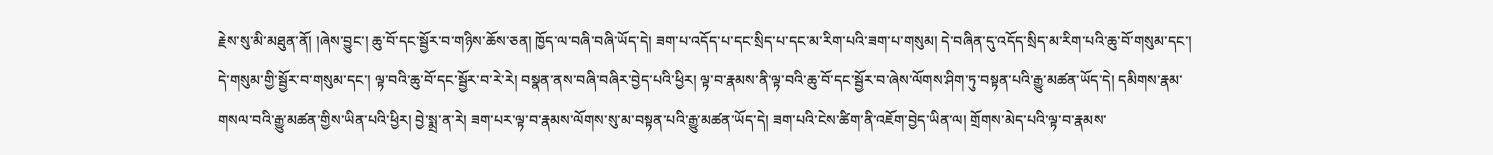རྗེས་སུ་མི་མཐུན་ནོ། །ཞེས་བྱུང་། ཆུ་བོ་དང་སྦྱོར་བ་གཉིས་ཆོས་ཅན། ཁྱོད་ལ་བཞི་བཞི་ཡོད་དེ། ཟག་པ་འདོད་པ་དང་སྲིད་པ་དང་མ་རིག་པའི་ཟག་པ་གསུམ། དེ་བཞིན་དུ་འདོད་སྲིད་མ་རིག་པའི་ཆུ་བོ་གསུམ་དང་། དེ་གསུམ་གྱི་སྦྱོར་བ་གསུམ་དང་། ལྟ་བའི་ཆུ་བོ་དང་སྦྱོར་བ་རེ་རེ། བསྣན་ནས་བཞི་བཞིར་བྱེད་པའི་ཕྱིར། ལྟ་བ་རྣམས་ནི་ལྟ་བའི་ཆུ་བོ་དང་སྦྱོར་བ་ཞེས་ལོགས་ཤིག་ཏུ་བསྟན་པའི་རྒྱུ་མཚན་ཡོད་དེ། དམིགས་རྣམ་གསལ་བའི་རྒྱུ་མཚན་གྱིས་ཡིན་པའི་ཕྱིར། བྱེ་སྨྲ་ན་རེ། ཟག་པར་ལྟ་བ་རྣམས་ལོགས་སུ་མ་བསྟན་པའི་རྒྱུ་མཚན་ཡོད་དེ། ཟག་པའི་ངེས་ཚིག་ནི་འཇོག་བྱེད་ཡིན་ལ། གྲོགས་མེད་པའི་ལྟ་བ་རྣམས་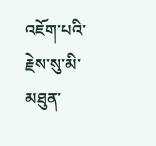འཇོག་པའི་རྗེས་སུ་མི་མཐུན་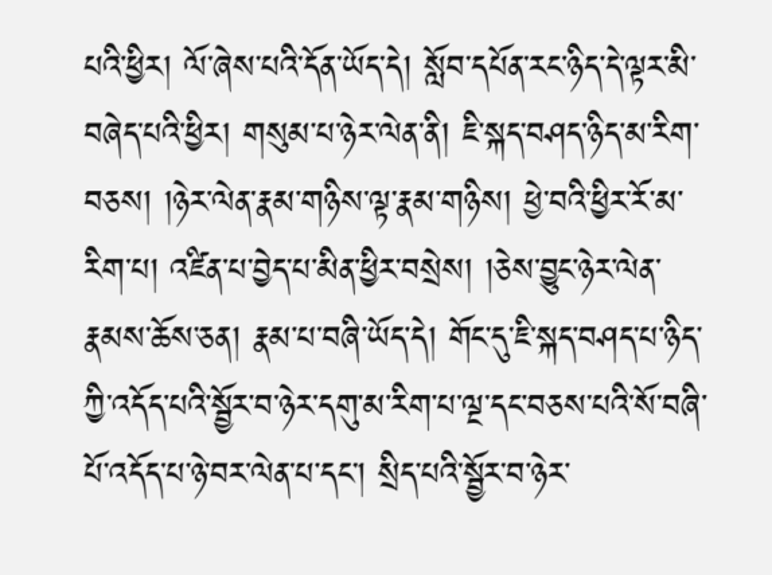པའི་ཕྱིར། ལོ་ཞེས་པའི་དོན་ཡོད་དེ། སློབ་དཔོན་རང་ཉིད་དེ་ལྟར་མི་བཞེད་པའི་ཕྱིར། གསུམ་པ་ཉེར་ལེན་ནི། ཇི་སྐད་བཤད་ཉིད་མ་རིག་བཅས། །ཉེར་ལེན་རྣམ་གཉིས་ལྟ་རྣམ་གཉིས། ཕྱེ་བའི་ཕྱིར་རོ་མ་རིག་པ། འཛིན་པ་བྱེད་པ་མིན་ཕྱིར་བསྲེས། །ཅེས་བྱུང་ཉེར་ལེན་རྣམས་ཆོས་ཅན། རྣམ་པ་བཞི་ཡོད་དེ། གོང་དུ་ཇི་སྐད་བཤད་པ་ཉིད་ཀྱི་འདོད་པའི་སྦྱོར་བ་ཉེར་དགུ་མ་རིག་པ་ལྔ་དང་བཅས་པའི་སོ་བཞི་པོ་འདོད་པ་ཉེ་བར་ལེན་པ་དང་། སྲིད་པའི་སྦྱོར་བ་ཉེར་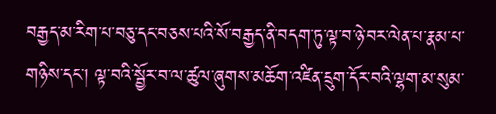བརྒྱད་མ་རིག་པ་བཅུ་དང་བཅས་པའི་སོ་བརྒྱད་ནི་བདག་ཏུ་ལྟ་བ་ཉེ་བར་ལེན་པ་རྣམ་པ་གཉིས་དང་། ལྟ་བའི་སྦྱོར་བ་ལ་ཚུལ་ཞུགས་མཆོག་འཛིན་དྲུག་དོར་བའི་ལྷག་མ་སུམ་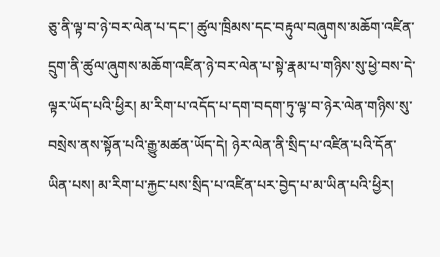ཅུ་ནི་ལྟ་བ་ཉེ་བར་ལེན་པ་དང་། ཚུལ་ཁྲིམས་དང་བརྟུལ་བཞུགས་མཆོག་འཛིན་དྲུག་ནི་ཚུལ་ཞུགས་མཆོག་འཛིན་ཉེ་བར་ལེན་པ་སྟེ་རྣམ་པ་གཉིས་སུ་ཕྱེ་བས་དེ་ལྟར་ཡོད་པའི་ཕྱིར། མ་རིག་པ་འདོད་པ་དག་བདག་ཏུ་ལྟ་བ་ཉེར་ལེན་གཉིས་སུ་བསྲེས་ནས་སྟོན་པའི་རྒྱུ་མཚན་ཡོད་དེ། ཉེར་ལེན་ནི་སྲིད་པ་འཛིན་པའི་དོན་ཡིན་པས། མ་རིག་པ་རྐྱང་པས་སྲིད་པ་འཛིན་པར་བྱེད་པ་མ་ཡིན་པའི་ཕྱིར།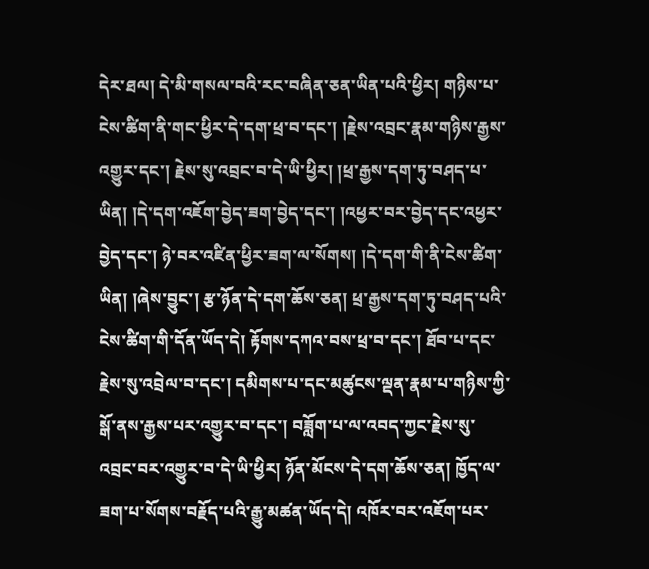དེར་ཐལ། དེ་མི་གསལ་བའི་རང་བཞིན་ཅན་ཡིན་པའི་ཕྱིར། གཉིས་པ་ངེས་ཚིག་ནི་གང་ཕྱིར་དེ་དག་ཕྲ་བ་དང་། །རྗེས་འབྲང་རྣམ་གཉིས་རྒྱས་འགྱུར་དང་། རྗེས་སུ་འབྲང་བ་དེ་ཡི་ཕྱིར། །ཕྲ་རྒྱས་དག་ཏུ་བཤད་པ་ཡིན། །དེ་དག་འཇོག་བྱེད་ཟག་བྱེད་དང་། །འཕྱར་བར་བྱེད་དང་འཕྱར་བྱེད་དང་། ཉེ་བར་འཛིན་ཕྱིར་ཟག་ལ་སོགས། །དེ་དག་གི་ནི་ངེས་ཚིག་ཡིན། །ཞེས་བྱུང་། རྩ་ཉོན་དེ་དག་ཆོས་ཅན། ཕྲ་རྒྱས་དག་ཏུ་བཤད་པའི་ངེས་ཚིག་གི་དོན་ཡོད་དེ། རྟོགས་དཀའ་བས་ཕྲ་བ་དང་། ཐོབ་པ་དང་རྗེས་སུ་འབྲེལ་བ་དང་། དམིགས་པ་དང་མཚུངས་ལྡན་རྣམ་པ་གཉིས་ཀྱི་སྒོ་ནས་རྒྱས་པར་འགྱུར་བ་དང་། བཟློག་པ་ལ་འབད་ཀྱང་རྗེས་སུ་འབྲང་བར་འགྱུར་བ་དེ་ཡི་ཕྱིར། ཉོན་མོངས་དེ་དག་ཆོས་ཅན། ཁྱོད་ལ་ཟག་པ་སོགས་བརྗོད་པའི་རྒྱུ་མཚན་ཡོད་དེ། འཁོར་བར་འཇོག་པར་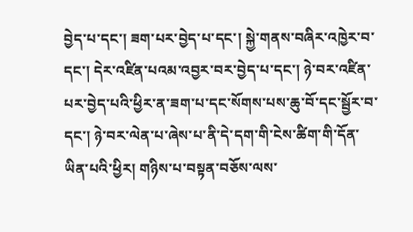བྱེད་པ་དང་། ཟག་པར་བྱེད་པ་དང་། སྐྱེ་གནས་བཞིར་འཁྱེར་བ་དང་། དེར་འཛིན་པའམ་འབྱར་བར་བྱེད་པ་དང་། ཉེ་བར་འཛིན་པར་བྱེད་པའི་ཕྱིར་ན་ཟག་པ་དང་སོགས་པས་ཆུ་བོ་དང་སྦྱོར་བ་དང་། ཉེ་བར་ལེན་པ་ཞེས་པ་ནི་དེ་དག་གི་ངེས་ཚིག་གི་དོན་ཡིན་པའི་ཕྱིར། གཉིས་པ་བསྟན་བཅོས་ལས་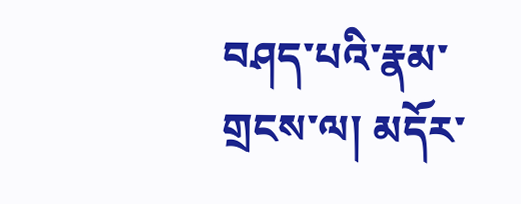བཤད་པའི་རྣམ་གྲངས་ལ། མདོར་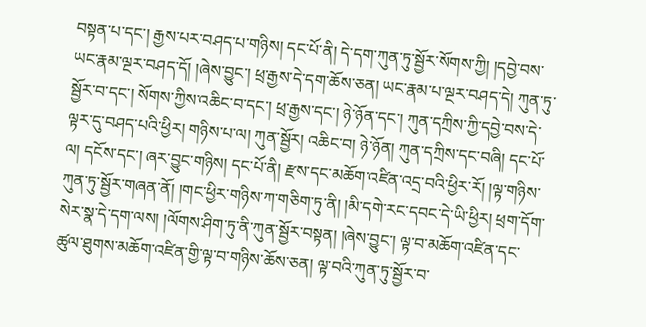བསྟན་པ་དང་། རྒྱས་པར་བཤད་པ་གཉིས། དང་པོ་ནི། དེ་དག་ཀུན་ཏུ་སྦྱོར་སོགས་ཀྱི། །དབྱེ་བས་ཡང་རྣམ་ལྔར་བཤད་དོ། །ཞེས་བྱུང་། ཕྲ་རྒྱས་དེ་དག་ཆོས་ཅན། ཡང་རྣམ་པ་ལྔར་བཤད་དེ། ཀུན་ཏུ་སྦྱོར་བ་དང་། སོགས་ཀྱིས་འཆིང་བ་དང་། ཕྲ་རྒྱས་དང་། ཉེ་ཉོན་དང་། ཀུན་དཀྲིས་ཀྱི་དབྱེ་བས་དེ་ལྟར་དུ་བཤད་པའི་ཕྱིར། གཉིས་པ་ལ། ཀུན་སྦྱོར། འཆིང་བ། ཉེ་ཉོན། ཀུན་དཀྲིས་དང་བཞི། དང་པོ་ལ། དངོས་དང་། ཞར་བྱུང་གཉིས། དང་པོ་ནི། རྫས་དང་མཆོག་འཛིན་འདྲ་བའི་ཕྱིར་རོ། །ལྟ་གཉིས་ཀུན་ཏུ་སྦྱོར་གཞན་ནོ། །གང་ཕྱིར་གཉིས་ཀ་གཅིག་ཏུ་ནི། །མི་དགེ་རང་དབང་དེ་ཡི་ཕྱིར། ཕྲག་དོག་སེར་སྣ་དེ་དག་ལས། །ལོགས་ཤིག་ཏུ་ནི་ཀུན་སྦྱོར་བསྟན། །ཞེས་བྱུང་། ལྟ་བ་མཆོག་འཛིན་དང་ཚུལ་ཐུགས་མཆོག་འཛིན་གྱི་ལྟ་བ་གཉིས་ཆོས་ཅན། ལྟ་བའི་ཀུན་ཏུ་སྦྱོར་བ་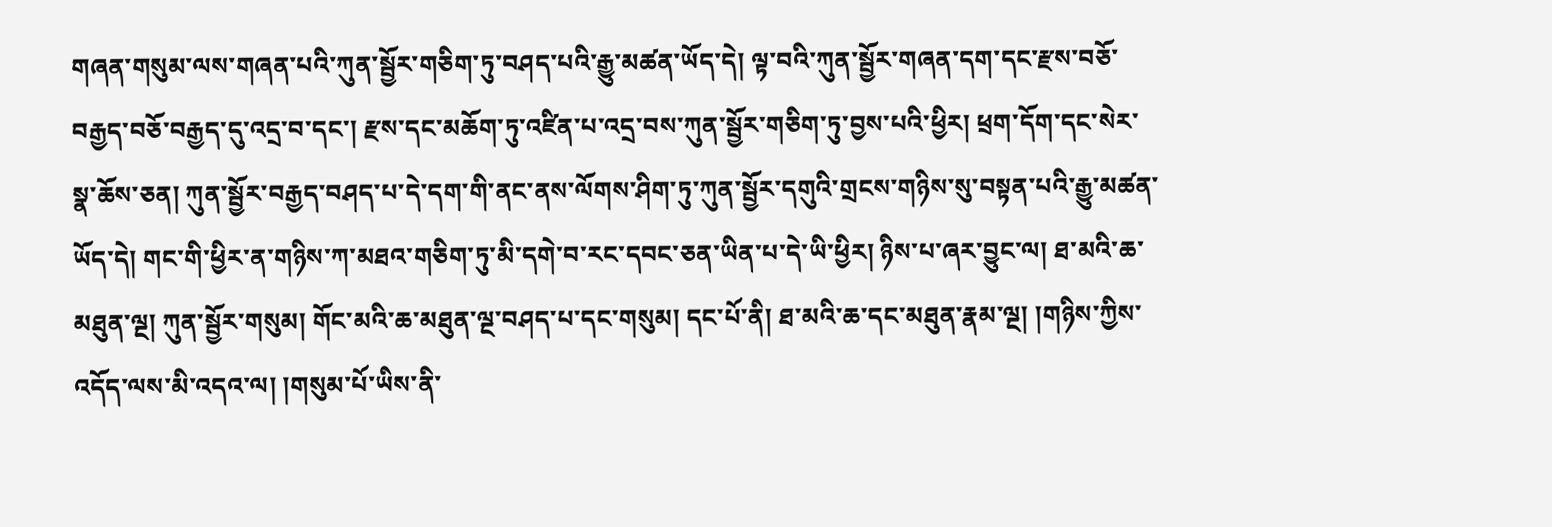གཞན་གསུམ་ལས་གཞན་པའི་ཀུན་སྦྱོར་གཅིག་ཏུ་བཤད་པའི་རྒྱུ་མཚན་ཡོད་དེ། ལྟ་བའི་ཀུན་སྦྱོར་གཞན་དག་དང་རྫས་བཅོ་བརྒྱད་བཅོ་བརྒྱད་དུ་འདྲ་བ་དང་། རྫས་དང་མཆོག་ཏུ་འཛིན་པ་འདྲ་བས་ཀུན་སྦྱོར་གཅིག་ཏུ་བྱས་པའི་ཕྱིར། ཕྲག་དོག་དང་སེར་སྣ་ཆོས་ཅན། ཀུན་སྦྱོར་བརྒྱད་བཤད་པ་དེ་དག་གི་ནང་ནས་ལོགས་ཤིག་ཏུ་ཀུན་སྦྱོར་དགུའི་གྲངས་གཉིས་སུ་བསྟན་པའི་རྒྱུ་མཚན་ཡོད་དེ། གང་གི་ཕྱིར་ན་གཉིས་ཀ་མཐའ་གཅིག་ཏུ་མི་དགེ་བ་རང་དབང་ཅན་ཡིན་པ་དེ་ཡི་ཕྱིར། ཉིས་པ་ཞར་བྱུང་ལ། ཐ་མའི་ཆ་མཐུན་ལྔ། ཀུན་སྦྱོར་གསུམ། གོང་མའི་ཆ་མཐུན་ལྔ་བཤད་པ་དང་གསུམ། དང་པོ་ནི། ཐ་མའི་ཆ་དང་མཐུན་རྣམ་ལྔ། །གཉིས་ཀྱིས་འདོད་ལས་མི་འདའ་ལ། །གསུམ་པོ་ཡིས་ནི་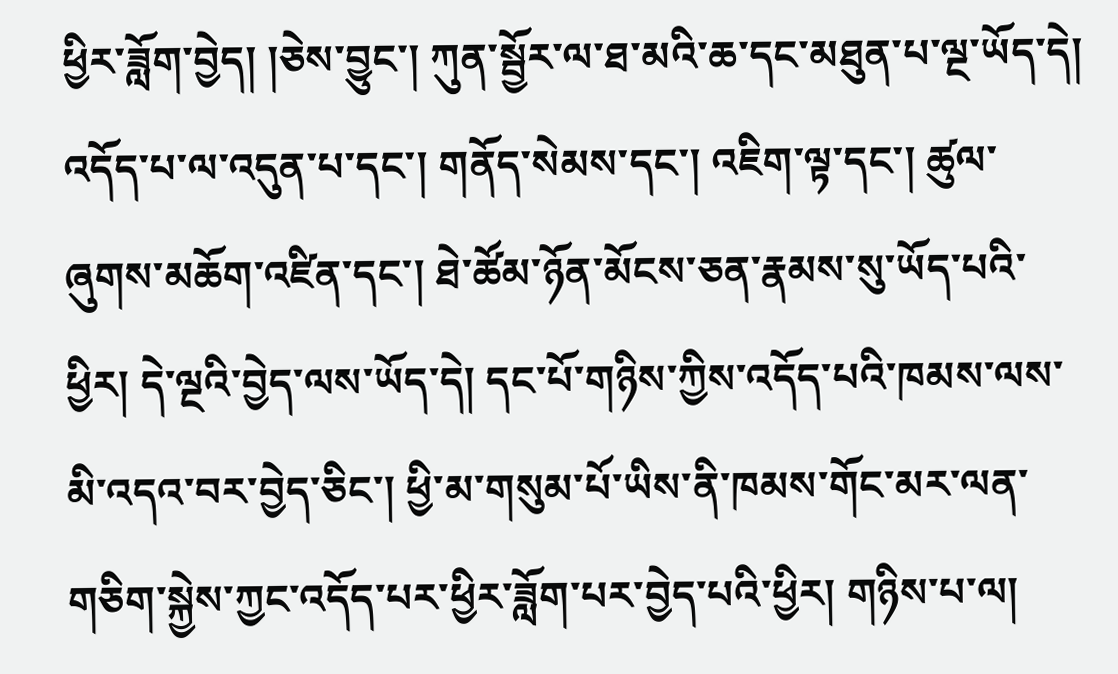ཕྱིར་ཟློག་བྱེད། །ཅེས་བྱུང་། ཀུན་སྦྱོར་ལ་ཐ་མའི་ཆ་དང་མཐུན་པ་ལྔ་ཡོད་དེ། འདོད་པ་ལ་འདུན་པ་དང་། གནོད་སེམས་དང་། འཇིག་ལྟ་དང་། ཚུལ་ཞུགས་མཆོག་འཛིན་དང་། ཐེ་ཚོམ་ཉོན་མོངས་ཅན་རྣམས་སུ་ཡོད་པའི་ཕྱིར། དེ་ལྔའི་བྱེད་ལས་ཡོད་དེ། དང་པོ་གཉིས་ཀྱིས་འདོད་པའི་ཁམས་ལས་མི་འདའ་བར་བྱེད་ཅིང་། ཕྱི་མ་གསུམ་པོ་ཡིས་ནི་ཁམས་གོང་མར་ལན་གཅིག་སྐྱེས་ཀྱང་འདོད་པར་ཕྱིར་ཟློག་པར་བྱེད་པའི་ཕྱིར། གཉིས་པ་ལ།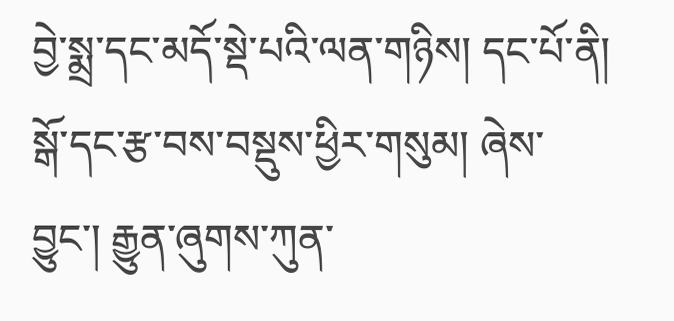བྱེ་སྨྲ་དང་མདོ་སྡེ་པའི་ལན་གཉིས། དང་པོ་ནི། སྒོ་དང་རྩ་བས་བསྡུས་ཕྱིར་གསུམ། ཞེས་བྱུང་། རྒྱུན་ཞུགས་ཀུན་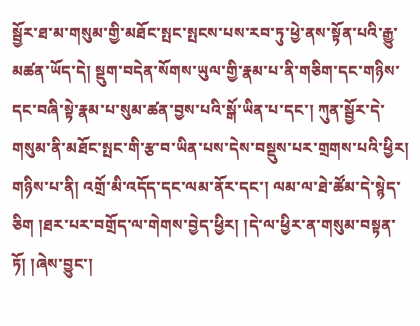སྦྱོར་ཐ་མ་གསུམ་གྱི་མཐོང་སྤང་སྤངས་པས་རབ་ཏུ་ཕྱེ་ནས་སྟོན་པའི་རྒྱུ་མཚན་ཡོད་དེ། སྡུག་བདེན་སོགས་ཡུལ་གྱི་རྣམ་པ་ནི་གཅིག་དང་གཉིས་དང་བཞི་སྟེ་རྣམ་པ་སུམ་ཚན་བྱས་པའི་སྒོ་ཡིན་པ་དང་། ཀུན་སྦྱོར་དེ་གསུམ་ནི་མཐོང་སྤང་གི་རྩ་བ་ཡིན་པས་དེས་བསྡུས་པར་གྲགས་པའི་ཕྱིར། གཉིས་པ་ནི། འགྲོ་མི་འདོད་དང་ལམ་ནོར་དང་། ལམ་ལ་ཐེ་ཚོམ་དེ་སྙེད་ཅིག །ཐར་པར་བགྲོད་ལ་གེགས་བྱེད་ཕྱིར། །དེ་ལ་ཕྱིར་ན་གསུམ་བསྟན་ཏོ། །ཞེས་བྱུང་།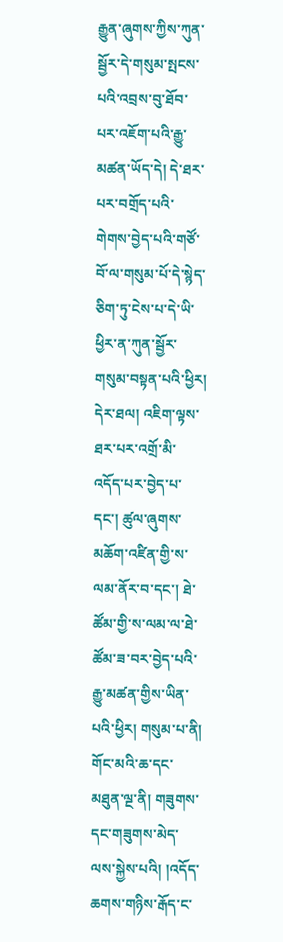རྒྱུན་ཞུགས་ཀྱིས་ཀུན་སྦྱོར་དེ་གསུམ་སྤངས་པའི་འབྲས་བུ་ཐོབ་པར་འཇོག་པའི་རྒྱུ་མཚན་ཡོད་དེ། དེ་ཐར་པར་བགྲོད་པའི་གེགས་བྱེད་པའི་གཙོ་བོ་ལ་གསུམ་པོ་དེ་སྙེད་ཅིག་ཏུ་ངེས་པ་དེ་ཡི་ཕྱིར་ན་ཀུན་སྦྱོར་གསུམ་བསྟན་པའི་ཕྱིར། དེར་ཐལ། འཇིག་ལྟས་ཐར་པར་འགྲོ་མི་འདོད་པར་བྱེད་པ་དང་། ཚུལ་ཞུགས་མཆོག་འཛིན་གྱི་ས་ལམ་ནོར་བ་དང་། ཐེ་ཚོམ་གྱི་ས་ལམ་ལ་ཐེ་ཚོམ་ཟ་བར་བྱེད་པའི་རྒྱུ་མཚན་གྱིས་ཡིན་པའི་ཕྱིར། གསུམ་པ་ནི། གོང་མའི་ཆ་དང་མཐུན་ལྔ་ནི། གཟུགས་དང་གཟུགས་མེད་ལས་སྐྱེས་པའི། །འདོད་ཆགས་གཉིས་རྒོད་ང་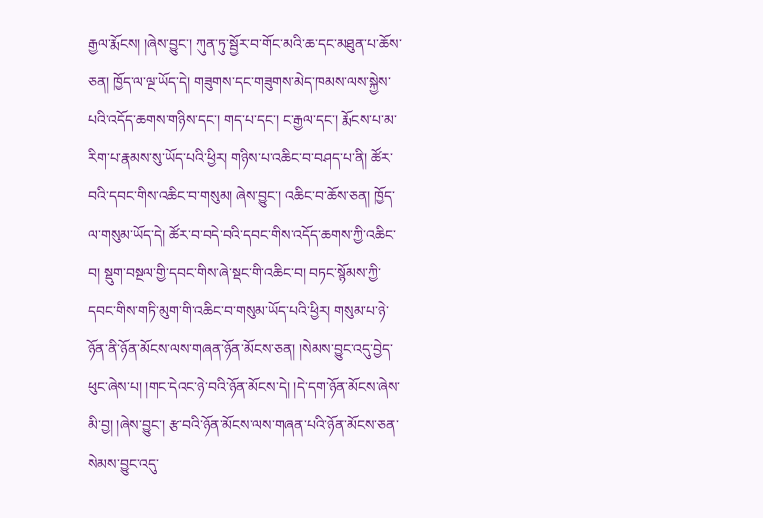རྒྱལ་རྨོངས། །ཞེས་བྱུང་། ཀུན་ཏུ་སྦྱོར་བ་གོང་མའི་ཆ་དང་མཐུན་པ་ཆོས་ཅན། ཁྱོད་ལ་ལྔ་ཡོད་དེ། གཟུགས་དང་གཟུགས་མེད་ཁམས་ལས་སྐྱེས་པའི་འདོད་ཆགས་གཉིས་དང་། གད་པ་དང་། ང་རྒྱལ་དང་། རྨོངས་པ་མ་རིག་པ་རྣམས་སུ་ཡོད་པའི་ཕྱིར། གཉིས་པ་འཆིང་བ་བཤད་པ་ནི། ཚོར་བའི་དབང་གིས་འཆིང་བ་གསུམ། ཞེས་བྱུང་། འཆིང་བ་ཆོས་ཅན། ཁྱོད་ལ་གསུམ་ཡོད་དེ། ཚོར་བ་བདེ་བའི་དབང་གིས་འདོད་ཆགས་ཀྱི་འཆིང་བ། སྡུག་བསྔལ་གྱི་དབང་གིས་ཞེ་སྡང་གི་འཆིང་བ། བཏང་སྙོམས་ཀྱི་དབང་གིས་གཏི་མུག་གི་འཆིང་བ་གསུམ་ཡོད་པའི་ཕྱིར། གསུམ་པ་ཉེ་ཉོན་ནི་ཉོན་མོངས་ལས་གཞན་ཉོན་མོངས་ཅན། །སེམས་བྱུང་འདུ་བྱེད་ཕུང་ཞེས་པ། །གང་དེའང་ཉེ་བའི་ཉོན་མོངས་དེ། །དེ་དག་ཉོན་མོངས་ཞེས་མི་བྱ། །ཞེས་བྱུང་། རྩ་བའི་ཉོན་མོངས་ལས་གཞན་པའི་ཉོན་མོངས་ཅན་སེམས་བྱུང་འདུ་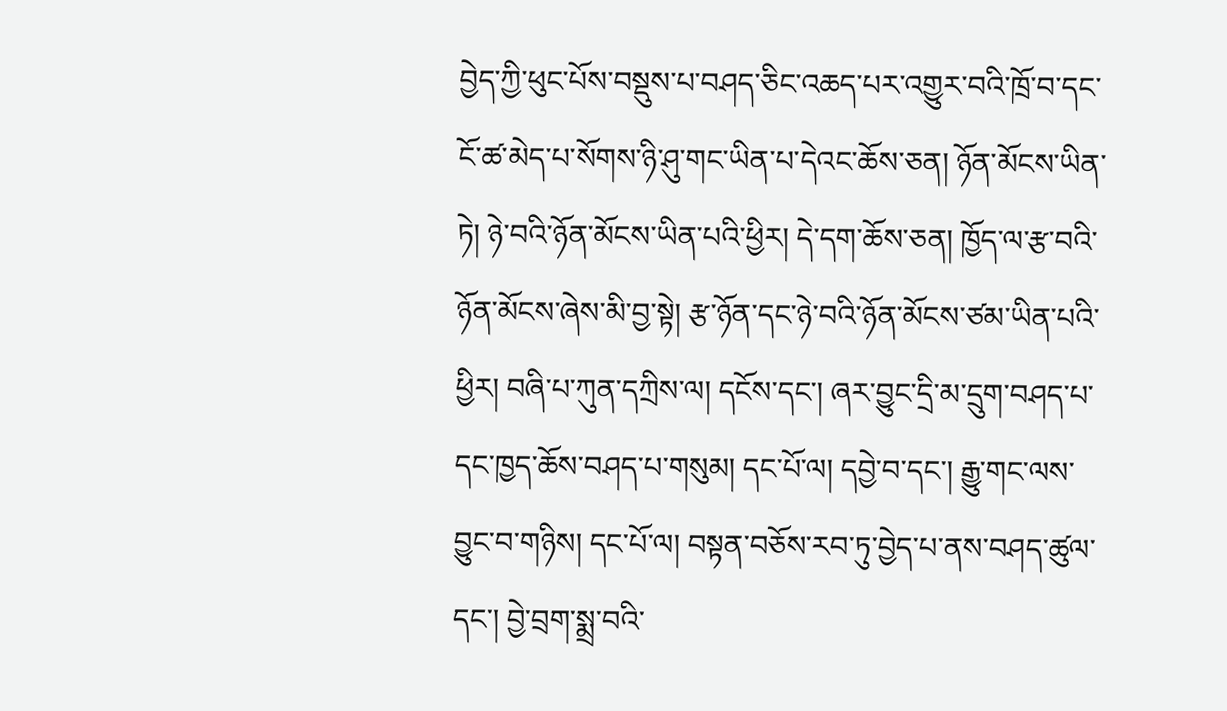བྱེད་ཀྱི་ཕུང་པོས་བསྡུས་པ་བཤད་ཅིང་འཆད་པར་འགྱུར་བའི་ཁྲོ་བ་དང་ངོ་ཚ་མེད་པ་སོགས་ཉི་ཤུ་གང་ཡིན་པ་དེའང་ཆོས་ཅན། ཉོན་མོངས་ཡིན་ཏེ། ཉེ་བའི་ཉོན་མོངས་ཡིན་པའི་ཕྱིར། དེ་དག་ཆོས་ཅན། ཁྱོད་ལ་རྩ་བའི་ཉོན་མོངས་ཞེས་མི་བྱ་སྟེ། རྩ་ཉོན་དང་ཉེ་བའི་ཉོན་མོངས་ཙམ་ཡིན་པའི་ཕྱིར། བཞི་པ་ཀུན་དཀྲིས་ལ། དངོས་དང་། ཞར་བྱུང་དྲི་མ་དྲུག་བཤད་པ་དང་ཁྱད་ཆོས་བཤད་པ་གསུམ། དང་པོ་ལ། དབྱེ་བ་དང་། རྒྱུ་གང་ལས་བྱུང་བ་གཉིས། དང་པོ་ལ། བསྟན་བཅོས་རབ་ཏུ་བྱེད་པ་ནས་བཤད་ཚུལ་དང་། བྱེ་བྲག་སྨྲ་བའི་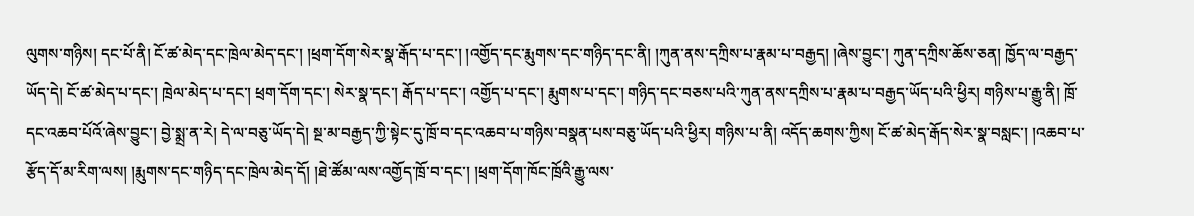ལུགས་གཉིས། དང་པོ་ནི། ངོ་ཚ་མེད་དང་ཁྲེལ་མེད་དང་། །ཕྲག་དོག་སེར་སྣ་རྒོད་པ་དང་། །འགྱོད་དང་རྨུགས་དང་གཉིད་དང་ནི། །ཀུན་ནས་དཀྲིས་པ་རྣམ་པ་བརྒྱད། །ཞེས་བྱུང་། ཀུན་དཀྲིས་ཆོས་ཅན། ཁྱོད་ལ་བརྒྱད་ཡོད་དེ། ངོ་ཚ་མེད་པ་དང་། ཁྲེལ་མེད་པ་དང་། ཕྲག་དོག་དང་། སེར་སྣ་དང་། རྒོད་པ་དང་། འགྱོད་པ་དང་། རྨུགས་པ་དང་། གཉིད་དང་བཅས་པའི་ཀུན་ནས་དཀྲིས་པ་རྣམ་པ་བརྒྱད་ཡོད་པའི་ཕྱིར། གཉིས་པ་རྒྱུ་ནི། ཁྲོ་དང་འཆབ་པོའོ་ཞེས་བྱུང་། བྱེ་སྨྲ་ན་རེ། དེ་ལ་བཅུ་ཡོད་དེ། སྔ་མ་བརྒྱད་ཀྱི་སྟེང་དུ་ཁྲོ་བ་དང་འཆབ་པ་གཉིས་བསྣན་པས་བཅུ་ཡོད་པའི་ཕྱིར། གཉིས་པ་ནི། འདོད་ཆགས་ཀྱིས། ངོ་ཚ་མེད་རྒོད་སེར་སྣ་བསླང་། །འཆབ་པ་རྩོད་དོ་མ་རིག་ལས། །རྨུགས་དང་གཉིད་དང་ཁྲེལ་མེད་དོ། །ཐེ་ཚོམ་ལས་འགྱོད་ཁྲོ་བ་དང་། །ཕྲག་དོག་ཁོང་ཁྲོའི་རྒྱུ་ལས་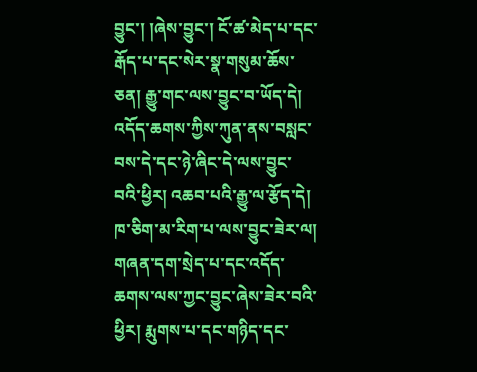བྱུང་། །ཞེས་བྱུང་། ངོ་ཚ་མེད་པ་དང་རྒོད་པ་དང་སེར་སྣ་གསུམ་ཆོས་ཅན། རྒྱུ་གང་ལས་བྱུང་བ་ཡོད་དེ། འདོད་ཆགས་ཀྱིས་ཀུན་ནས་བསླང་བས་དེ་དང་ཉེ་ཞིང་དེ་ལས་བྱུང་བའི་ཕྱིར། འཆབ་པའི་རྒྱུ་ལ་རྩོད་དེ། ཁ་ཅིག་མ་རིག་པ་ལས་བྱུང་ཟེར་ལ། གཞན་དག་སྲེད་པ་དང་འདོད་ཆགས་ལས་ཀྱང་བྱུང་ཞེས་ཟེར་བའི་ཕྱིར། རྨུགས་པ་དང་གཉིད་དང་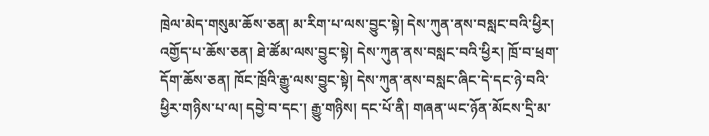ཁྲེལ་མེད་གསུམ་ཆོས་ཅན། མ་རིག་པ་ལས་བྱུང་སྟེ། དེས་ཀུན་ནས་བསླང་བའི་ཕྱིར། འགྱོད་པ་ཆོས་ཅན། ཐེ་ཚོམ་ལས་བྱུང་སྟེ། དེས་ཀུན་ནས་བསླང་བའི་ཕྱིར། ཁྲོ་བ་ཕྲག་དོག་ཆོས་ཅན། ཁོང་ཁྲོའི་རྒྱུ་ལས་བྱུང་སྟེ། དེས་ཀུན་ནས་བསླང་ཞིང་དེ་དང་ཉེ་བའི་ཕྱིར་གཉིས་པ་ལ། དབྱེ་བ་དང་། རྒྱུ་གཉིས། དང་པོ་ནི། གཞན་ཡང་ཉོན་མོངས་དྲི་མ་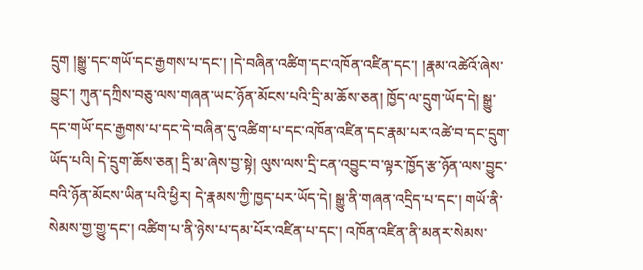དྲུག །སྒྱུ་དང་གཡོ་དང་རྒྱགས་པ་དང་། །དེ་བཞིན་འཚིག་དང་འཁོན་འཛིན་དང་། །རྣམ་འཚེའོ་ཞེས་བྱུང་། ཀུན་དཀྲིས་བཅུ་ལས་གཞན་ཡང་ཉོན་མོངས་པའི་དྲི་མ་ཆོས་ཅན། ཁྱོད་ལ་དྲུག་ཡོད་དེ། སྒྱུ་དང་གཡོ་དང་རྒྱགས་པ་དང་དེ་བཞིན་དུ་འཚིག་པ་དང་འཁོན་འཛིན་དང་རྣམ་པར་འཚེ་བ་དང་དྲུག་ཡོད་པའི། དེ་དྲུག་ཆོས་ཅན། དྲི་མ་ཞེས་བྱ་སྟེ། ལུས་ལས་དྲི་ངན་འབྱུང་བ་ལྟར་ཁྱོད་རྩ་ཉོན་ལས་བྱུང་བའི་ཉོན་མོངས་ཡིན་པའི་ཕྱིར། དེ་རྣམས་ཀྱི་ཁྱད་པར་ཡོད་དེ། སྒྱུ་ནི་གཞན་འདྲིད་པ་དང་། གཡོ་ནི་སེམས་གྱ་གྱུ་དང་། འཚིག་པ་ནི་ཉེས་པ་དམ་པོར་འཛིན་པ་དང་། འཁོན་འཛིན་ནི་མནར་སེམས་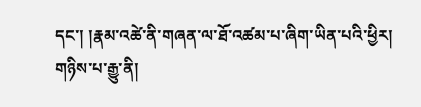དང་། །རྣམ་འཚེ་ནི་གཞན་ལ་ཐོ་འཚམ་པ་ཞིག་ཡིན་པའི་ཕྱིར། གཉིས་པ་རྒྱུ་ནི།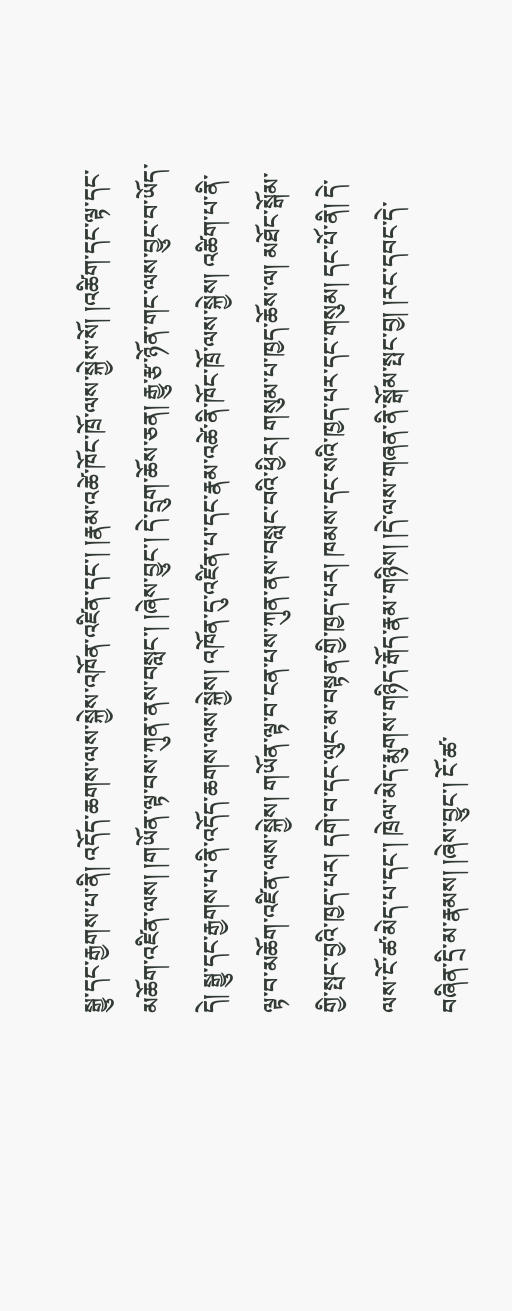སྒྱུ་དང་རྒྱགས་པ་ནི། འདོད་ཆགས་ལས་སྐྱེས་འཁོན་འཛིན་དང་། །རྣམ་འཚེ་ཁོང་ཁྲོ་ལས་སྐྱེས་སོ། །འཚིག་དང་ལྟ་དང་མཆོག་འཛིན་ལས། །གཡོན་ལྟ་བས་ཀུན་ནས་བསླང་། །ཞེས་བྱུང་། དེ་དྲུག་ཆོས་ཅན། རྒྱུ་རྩ་ཉོན་གང་ལས་བྱུང་བ་ཡོད་དེ། སྒྱུ་དང་རྒྱགས་པ་ནི་འདོད་ཆགས་ལས་སྐྱེས། འཁོན་དུ་འཛིན་པ་དང་རྣམ་འཚེ་ནི་ཁོང་ཁྲོ་ལས་སྐྱེས། འཚིག་པ་ནི་ལྟ་བ་མཆོག་འཛིན་ལས་སྐྱེས། གཡོན་ལྟ་བ་ངན་པས་ཀུན་ནས་བསླང་བའི་ཕྱིར། གསུམ་པ་ཁྱད་ཆོས་ལ། མཐོང་སྒོམ་གྱི་སྤང་བྱའི་ཁྱད་པར། དགེ་བ་དང་ལུང་མ་བསྟན་གྱི་ཁྱད་པར། ཁམས་དང་སའི་ཁྱད་པར་དང་གསུམ། དང་པོ་ནི། དེ་ལས་ངོ་ཚ་མེད་པ་དང་། ཁྲེལ་མེད་རྨུགས་གཉིད་རྒོད་རྣམ་གཉིས། །དེ་ལས་གཞན་ནི་སྒོམ་སྤང་བྱ། །རང་དབང་དེ་བཞིན་དྲི་མ་རྣམས། །ཞེས་བྱུང་། ངོ་ཚ་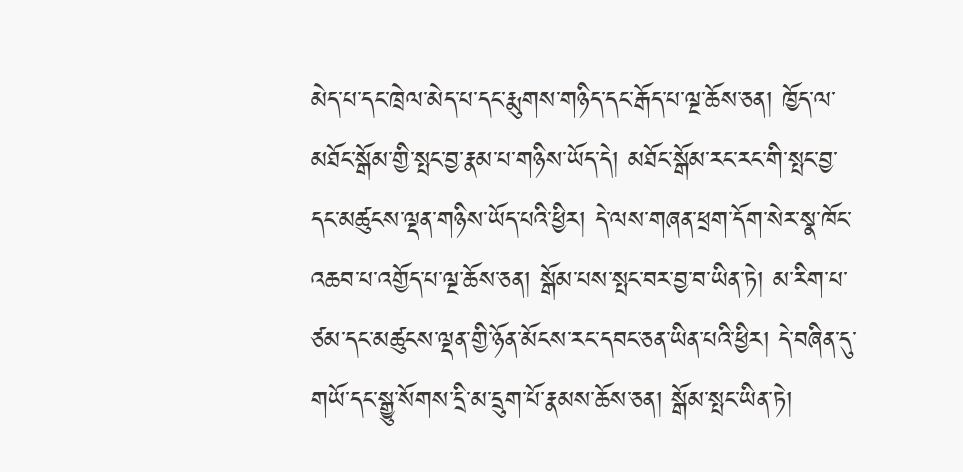མེད་པ་དང་ཁྲེལ་མེད་པ་དང་རྨུགས་གཉིད་དང་རྒོད་པ་ལྔ་ཆོས་ཅན། ཁྱོད་ལ་མཐོང་སྒོམ་གྱི་སྤང་བྱ་རྣམ་པ་གཉིས་ཡོད་དེ། མཐོང་སྒོམ་རང་རང་གི་སྤང་བྱ་དང་མཚུངས་ལྡན་གཉིས་ཡོད་པའི་ཕྱིར། དེ་ལས་གཞན་ཕྲག་དོག་སེར་སྣ་ཁོང་འཆབ་པ་འགྱོད་པ་ལྔ་ཆོས་ཅན། སྒོམ་པས་སྤང་བར་བྱ་བ་ཡིན་ཏེ། མ་རིག་པ་ཙམ་དང་མཚུངས་ལྡན་གྱི་ཉོན་མོངས་རང་དབང་ཅན་ཡིན་པའི་ཕྱིར། དེ་བཞིན་དུ་གཡོ་དང་སྒྱུ་སོགས་དྲི་མ་དྲུག་པོ་རྣམས་ཆོས་ཅན། སྒོམ་སྤང་ཡིན་ཏེ།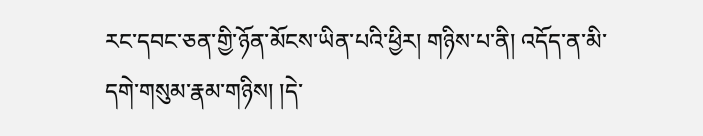རང་དབང་ཅན་གྱི་ཉོན་མོངས་ཡིན་པའི་ཕྱིར། གཉིས་པ་ནི། འདོད་ན་མི་དགེ་གསུམ་རྣམ་གཉིས། །དེ་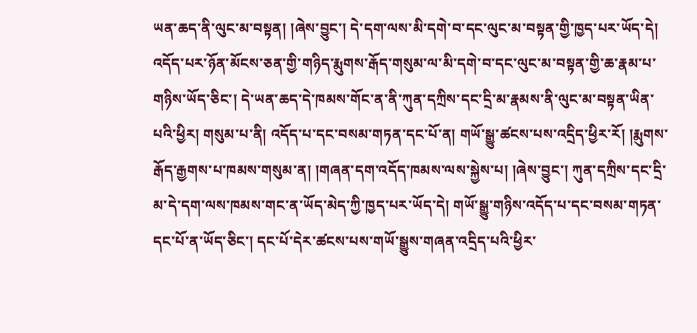ཡན་ཆད་ནི་ལུང་མ་བསྟན། །ཞེས་བྱུང་། དེ་དག་ལས་མི་དགེ་བ་དང་ལུང་མ་བསྟན་གྱི་ཁྱད་པར་ཡོད་དེ། འདོད་པར་ཉོན་མོངས་ཅན་གྱི་གཉིད་རྨུགས་རྒོད་གསུམ་ལ་མི་དགེ་བ་དང་ལུང་མ་བསྟན་གྱི་ཆ་རྣམ་པ་གཉིས་ཡོད་ཅིང་། དེ་ཡན་ཆད་དེ་ཁམས་གོང་ན་ནི་ཀུན་དཀྲིས་དང་དྲི་མ་རྣམས་ནི་ལུང་མ་བསྟན་ཡིན་པའི་ཕྱིར། གསུམ་པ་ནི། འདོད་པ་དང་བསམ་གཏན་དང་པོ་ན། གཡོ་སྒྱུ་ཚངས་པས་འདྲིད་ཕྱིར་རོ། །རྨུགས་རྒོད་རྒྱགས་པ་ཁམས་གསུམ་ན། །གཞན་དག་འདོད་ཁམས་ལས་སྐྱེས་པ། །ཞེས་བྱུང་། ཀུན་དཀྲིས་དང་དྲི་མ་དེ་དག་ལས་ཁམས་གང་ན་ཡོད་མེད་ཀྱི་ཁྱད་པར་ཡོད་དེ། གཡོ་སྒྱུ་གཉིས་འདོད་པ་དང་བསམ་གཏན་དང་པོ་ན་ཡོད་ཅིང་། དང་པོ་དེར་ཚངས་པས་གཡོ་སྒྱུས་གཞན་འདྲིད་པའི་ཕྱིར་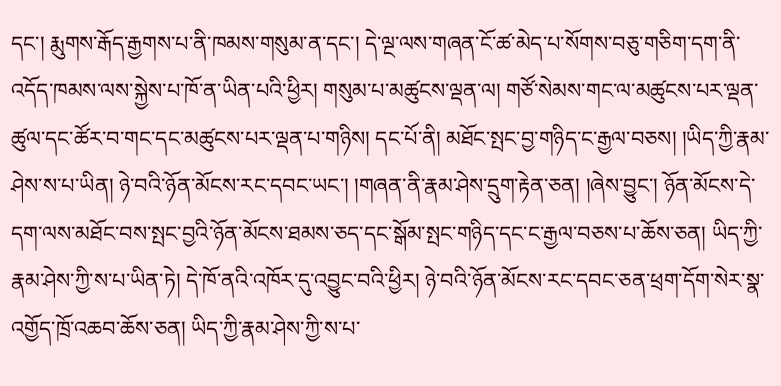དང་། རྨུགས་རྒོད་རྒྱགས་པ་ནི་ཁམས་གསུམ་ན་དང་། དེ་ལྔ་ལས་གཞན་ངོ་ཚ་མེད་པ་སོགས་བཅུ་གཅིག་དག་ནི་འདོད་ཁམས་ལས་སྐྱེས་པ་ཁོ་ན་ཡིན་པའི་ཕྱིར། གསུམ་པ་མཚུངས་ལྡན་ལ། གཙོ་སེམས་གང་ལ་མཚུངས་པར་ལྡན་ཚུལ་དང་ཚོར་བ་གང་དང་མཚུངས་པར་ལྡན་པ་གཉིས། དང་པོ་ནི། མཐོང་སྤང་བྱ་གཉིད་ང་རྒྱལ་བཅས། །ཡིད་ཀྱི་རྣམ་ཤེས་ས་པ་ཡིན། ཉེ་བའི་ཉོན་མོངས་རང་དབང་ཡང་། །གཞན་ནི་རྣམ་ཤེས་དྲུག་རྟེན་ཅན། །ཞེས་བྱུང་། ཉོན་མོངས་དེ་དག་ལས་མཐོང་བས་སྤང་བྱའི་ཉོན་མོངས་ཐམས་ཅད་དང་སྒོམ་སྤང་གཉིད་དང་ང་རྒྱལ་བཅས་པ་ཆོས་ཅན། ཡིད་ཀྱི་རྣམ་ཤེས་ཀྱི་ས་པ་ཡིན་ཏེ། དེ་ཁོ་ནའི་འཁོར་དུ་འབྱུང་བའི་ཕྱིར། ཉེ་བའི་ཉོན་མོངས་རང་དབང་ཅན་ཕྲག་དོག་སེར་སྣ་འགྱོད་ཁྲོ་འཆབ་ཆོས་ཅན། ཡིད་ཀྱི་རྣམ་ཤེས་ཀྱི་ས་པ་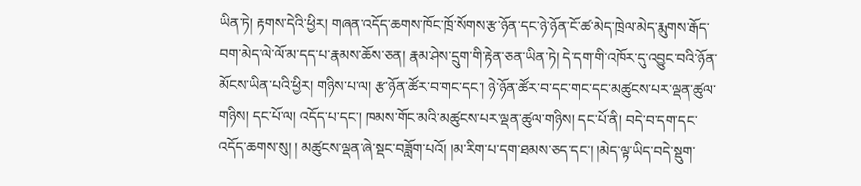ཡིན་ཏེ། རྟགས་དེའི་ཕྱིར། གཞན་འདོད་ཆགས་ཁོང་ཁྲོ་སོགས་རྩ་ཉོན་དང་ཉེ་ཉོན་ངོ་ཚ་མེད་ཁྲེལ་མེད་རྨུགས་རྒོད་བག་མེད་ལེ་ལོ་མ་དད་པ་རྣམས་ཆོས་ཅན། རྣམ་ཤེས་དྲུག་གི་རྟེན་ཅན་ཡིན་ཏེ། དེ་དག་གི་འཁོར་དུ་འབྱུང་བའི་ཉོན་མོངས་ཡིན་པའི་ཕྱིར། གཉིས་པ་ལ། རྩ་ཉོན་ཚོར་བ་གང་དང་། ཉེ་ཉོན་ཚོར་བ་དང་གང་དང་མཚུངས་པར་ལྡན་ཚུལ་གཉིས། དང་པོ་ལ། འདོད་པ་དང་། ཁམས་གོང་མའི་མཚུངས་པར་ལྡན་ཚུལ་གཉིས། དང་པོ་ནི། བདེ་བ་དག་དང་འདོད་ཆགས་སུ། ། མཚུངས་ལྡན་ཞེ་སྡང་བཟློག་པའོ། །མ་རིག་པ་དག་ཐམས་ཅད་དང་། །མེད་ལྟ་ཡིད་བདེ་སྡུག་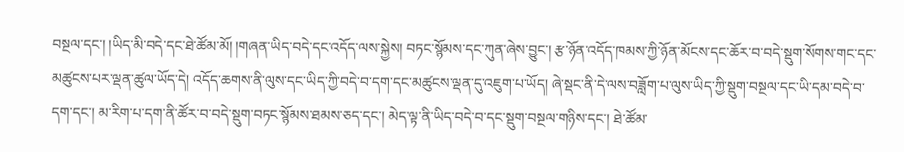བསྔལ་དང་། །ཡིད་མི་བདེ་དང་ཐེ་ཚོམ་མོ། །གཞན་ཡིད་བདེ་དང་འདོད་ལས་སྐྱེས། བཏང་སྙོམས་དང་ཀུན་ཞེས་བྱུང་། རྩ་ཉོན་འདོད་ཁམས་ཀྱི་ཉོན་མོངས་དང་ཆོར་བ་བདེ་སྡུག་སོགས་གང་དང་མཚུངས་པར་ལྡན་ཚུལ་ཡོད་དེ། འདོད་ཆགས་ནི་ལུས་དང་ཡིད་ཀྱི་བདེ་བ་དག་དང་མཚུངས་ལྡན་དུ་འཇུག་པ་ཡོད། ཞེ་སྡང་ནི་དེ་ལས་བཟློག་པ་ལུས་ཡིད་ཀྱི་སྡུག་བསྔལ་དང་ཡི་དམ་བདེ་བ་དག་དང་། མ་རིག་པ་དག་ནི་ཚོར་བ་བདེ་སྡུག་བཏང་སྙོམས་ཐམས་ཅད་དང་། མེད་ལྟ་ནི་ཡིད་བདེ་བ་དང་སྡུག་བསྔལ་གཉིས་དང་། ཐེ་ཚོམ་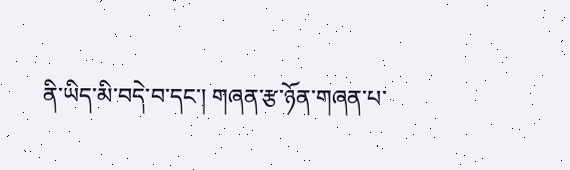ནི་ཡིད་མི་བདེ་བ་དང་། གཞན་རྩ་ཉོན་གཞན་པ་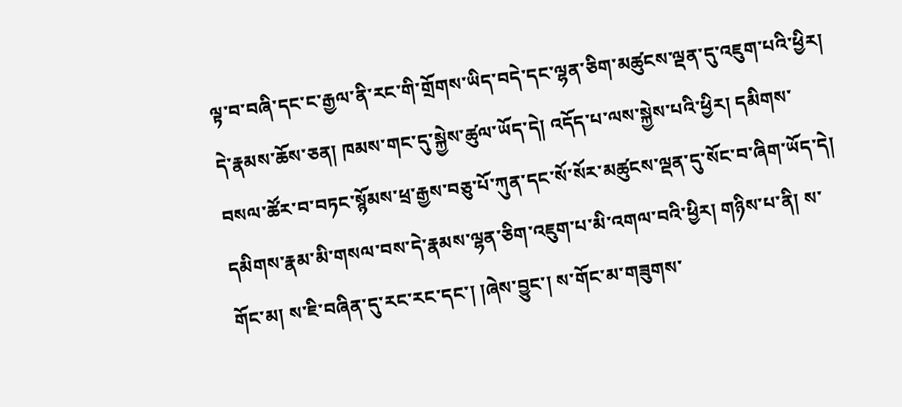ལྟ་བ་བཞི་དང་ང་རྒྱལ་ནི་རང་གི་གྲོགས་ཡིད་བདེ་དང་ལྷན་ཅིག་མཚུངས་ལྡན་དུ་འཇུག་པའི་ཕྱིར། དེ་རྣམས་ཆོས་ཅན། ཁམས་གང་དུ་སྐྱེས་ཚུལ་ཡོད་དེ། འདོད་པ་ལས་སྐྱེས་པའི་ཕྱིར། དམིགས་བསལ་ཚོར་བ་བཏང་སྙོམས་ཕྲ་རྒྱས་བཅུ་པོ་ཀུན་དང་སོ་སོར་མཚུངས་ལྡན་དུ་སོང་བ་ཞིག་ཡོད་དེ། དམིགས་རྣམ་མི་གསལ་བས་དེ་རྣམས་ལྷན་ཅིག་འཇུག་པ་མི་འགལ་བའི་ཕྱིར། གཉིས་པ་ནི། ས་གོང་མ། ས་ཇི་བཞིན་དུ་རང་རང་དང་། །ཞེས་བྱུང་། ས་གོང་མ་གཟུགས་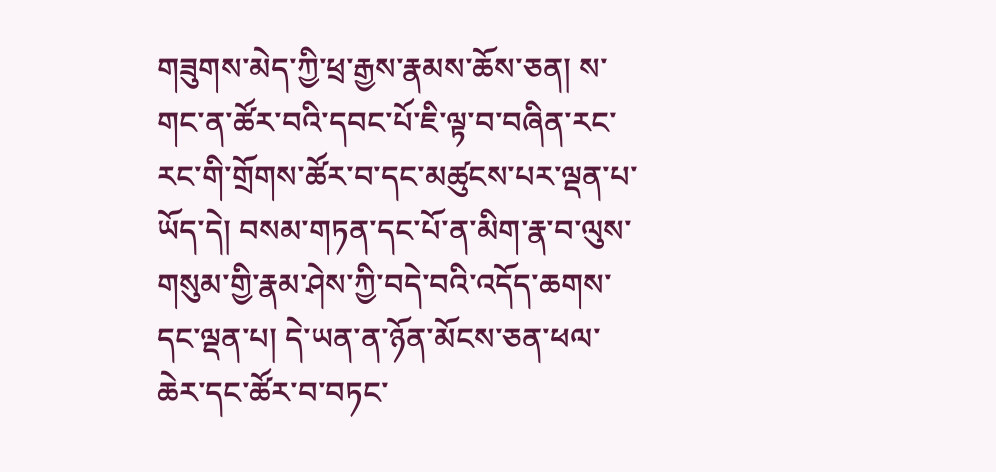གཟུགས་མེད་ཀྱི་ཕྲ་རྒྱས་རྣམས་ཆོས་ཅན། ས་གང་ན་ཚོར་བའི་དབང་པོ་ཇི་ལྟ་བ་བཞིན་རང་རང་གི་གྲོགས་ཚོར་བ་དང་མཚུངས་པར་ལྡན་པ་ཡོད་དེ། བསམ་གཏན་དང་པོ་ན་མིག་རྣ་བ་ལུས་གསུམ་གྱི་རྣམ་ཤེས་ཀྱི་བདེ་བའི་འདོད་ཆགས་དང་ལྡན་པ། དེ་ཡན་ན་ཉོན་མོངས་ཅན་ཕལ་ཆེར་དང་ཚོར་བ་བཏང་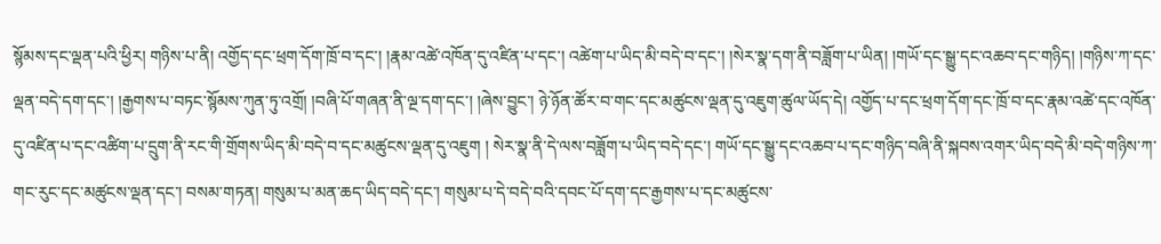སྙོམས་དང་ལྡན་པའི་ཕྱིར། གཉིས་པ་ནི། འགྱོད་དང་ཕྲག་དོག་ཁྲོ་བ་དང་། །རྣམ་འཚེ་འཁོན་དུ་འཛིན་པ་དང་། འཚེག་པ་ཡིད་མི་བདེ་བ་དང་། །སེར་སྣ་དག་ནི་བཟློག་པ་ཡིན། །གཡོ་དང་སྒྱུ་དང་འཆབ་དང་གཉིད། །གཉིས་ཀ་དང་ལྡན་བདེ་དག་དང་། །རྒྱགས་པ་བཏང་སྙོམས་ཀུན་ཏུ་འགྲོ། །བཞི་པོ་གཞན་ནི་ལྔ་དག་དང་། །ཞེས་བྱུང་། ཉེ་ཉོན་ཚོར་བ་གང་དང་མཚུངས་ལྡན་དུ་འཇུག་ཚུལ་ཡོད་དེ། འགྱོད་པ་དང་ཕྲག་དོག་དང་ཁྲོ་བ་དང་རྣམ་འཚེ་དང་འཁོན་དུ་འཛིན་པ་དང་འཚིག་པ་དྲུག་ནི་རང་གི་གྲོགས་ཡིད་མི་བདེ་བ་དང་མཚུངས་ལྡན་དུ་འཇུག ། སེར་སྣ་ནི་དེ་ལས་བཟློག་པ་ཡིད་བདེ་དང་། གཡོ་དང་སྒྱུ་དང་འཆབ་པ་དང་གཉིད་བཞི་ནི་སྐབས་འགར་ཡིད་བདེ་མི་བདེ་གཉིས་ཀ་གང་རུང་དང་མཚུངས་ལྡན་དང་། བསམ་གཏན། གསུམ་པ་མན་ཆད་ཡིད་བདེ་དང་། གསུམ་པ་དེ་བདེ་བའི་དབང་པོ་དག་དང་རྒྱགས་པ་དང་མཚུངས་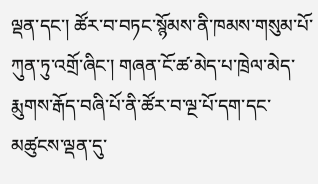ལྡན་དང་། ཚོར་བ་བཏང་སྙོམས་ནི་ཁམས་གསུམ་པོ་ཀུན་ཏུ་འགྲོ་ཞིང་། གཞན་ངོ་ཚ་མེད་པ་ཁྲེལ་མེད་རྨུགས་རྒོད་བཞི་པོ་ནི་ཚོར་བ་ལྔ་པོ་དག་དང་མཚུངས་ལྡན་དུ་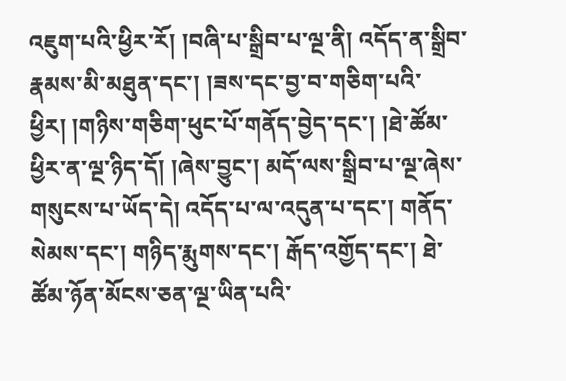འཇུག་པའི་ཕྱིར་རོ། །བཞི་པ་སྒྲིབ་པ་ལྔ་ནི། འདོད་ན་སྒྲིབ་རྣམས་མི་མཐུན་དང་། །ཟས་དང་བྱ་བ་གཅིག་པའི་ཕྱིར། །གཉིས་གཅིག་ཕུང་པོ་གནོད་བྱེད་དང་། །ཐེ་ཚོམ་ཕྱིར་ན་ལྔ་ཉིད་དོ། །ཞེས་བྱུང་། མདོ་ལས་སྒྲིབ་པ་ལྔ་ཞེས་གསུངས་པ་ཡོད་དེ། འདོད་པ་ལ་འདུན་པ་དང་། གནོད་སེམས་དང་། གཉིད་རྨུགས་དང་། རྒོད་འགྱོད་དང་། ཐེ་ཚོམ་ཉོན་མོངས་ཅན་ལྔ་ཡིན་པའི་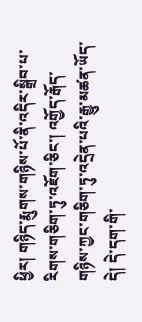ཕྱིར། གཉིད་རྨུགས་གཉིས་པོ་ནི་འདིར་སྒྲིབ་པ་རིགས་གཅིག་ཏུ་འཇོག་ཅིང་། འགྱོད་རྒོད་གཉིས་ཀྱང་གཅིག་ཏུ་འདྲེན་པའི་རྒྱུ་མཚན་ཡོད་དེ། དེ་དག་གི་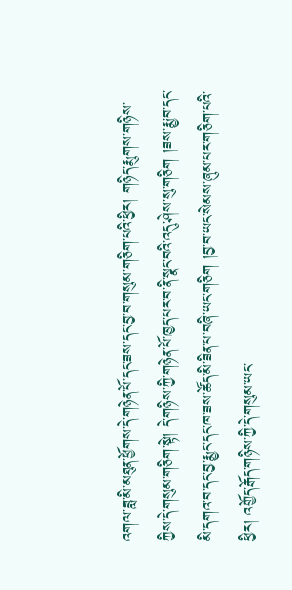འགལ་ཟླ་མི་མཐུན་ཕྱོགས་དེ་གཉེན་པོ་དང་ཟས་དང་བྱ་བ་གསུམ་གཅིག་པའི་ཕྱིར། གཉིད་རྨུགས་གཉིས་ཀྱིས་དེ་གསུམ་གཅིག་སྟེ། དེ་གཉིས་ཀྱི་གཉེན་པོ་ཁྱད་པར་བ་ནི་སྣང་བའི་འདུ་ཤེས་སུ་གཅིག །ཟས་རྨྱ་བ་དང་མི་དགའ་བ་དང་བྱ་རྨྱང་དང་ཁ་ཟས་ཚོད་མི་ཟིན་པ་བཞི་ཡང་གཅིག །བྱ་བ་ཡང་སེམས་ཞུམ་པར་གཅིག་པའི་ཕྱིར། འགྱོད་རྒོད་གཉིས་ཀྱི་དེ་གསུམ་ཡང་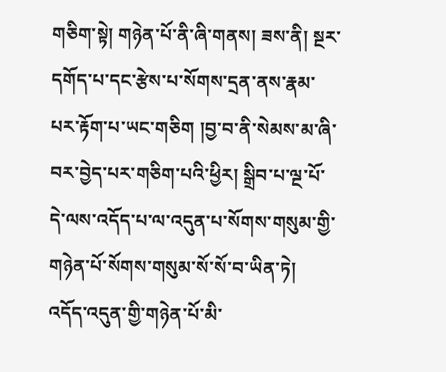གཅིག་སྟེ། གཉེན་པོ་ནི་ཞི་གནས། ཟས་ནི། སྔར་དགོད་པ་དང་རྩེས་པ་སོགས་དྲན་ནས་རྣམ་པར་རྟོག་པ་ཡང་གཅིག །བྱ་བ་ནི་སེམས་མ་ཞི་བར་བྱེད་པར་གཅིག་པའི་ཕྱིར། སྒྲིབ་པ་ལྔ་པོ་དེ་ལས་འདོད་པ་ལ་འདུན་པ་སོགས་གསུམ་གྱི་གཉེན་པོ་སོགས་གསུམ་སོ་སོ་བ་ཡིན་ཏེ། འདོད་འདུན་གྱི་གཉེན་པོ་མི་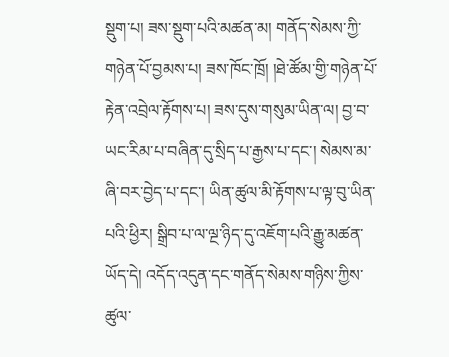སྡུག་པ། ཟས་སྡུག་པའི་མཚན་མ། གནོད་སེམས་ཀྱི་གཉེན་པོ་བྱམས་པ། ཟས་ཁོང་ཁྲོ། །ཐེ་ཚོམ་གྱི་གཉེན་པོ་རྟེན་འབྲེལ་རྟོགས་པ། ཟས་དུས་གསུམ་ཡིན་ལ། བྱ་བ་ཡང་རིམ་པ་བཞིན་དུ་སྲིད་པ་རྒྱས་པ་དང་། སེམས་མ་ཞི་བར་བྱེད་པ་དང་། ཡིན་ཚུལ་མི་རྟོགས་པ་ལྟ་བུ་ཡིན་པའི་ཕྱིར། སྒྲིབ་པ་ལ་ལྔ་ཉིད་དུ་འཇོག་པའི་རྒྱུ་མཚན་ཡོད་དེ། འདོད་འདུན་དང་གནོད་སེམས་གཉིས་ཀྱིས་ཚུལ་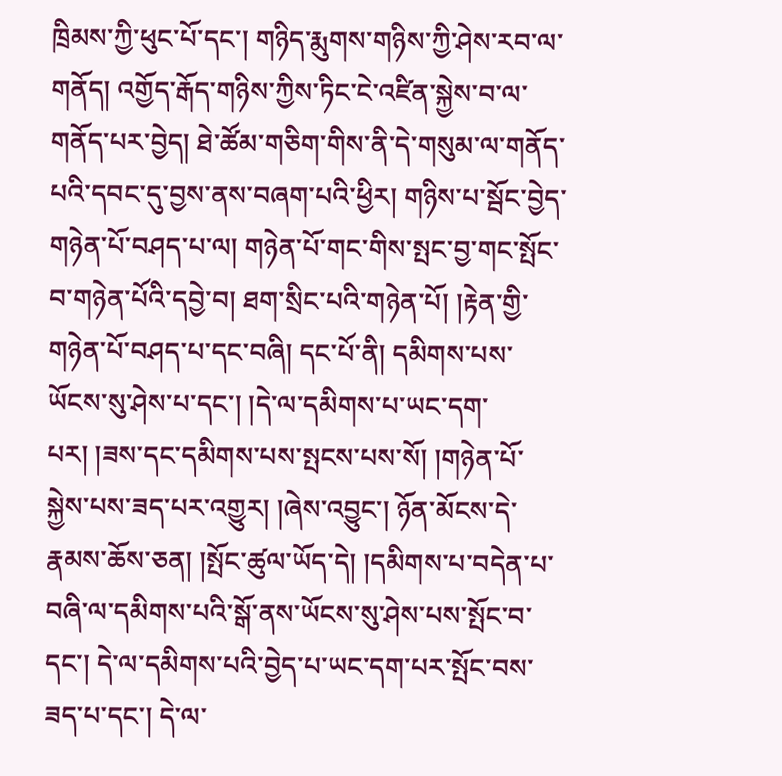ཁྲིམས་ཀྱི་ཕུང་པོ་དང་། གཉིད་རྨུགས་གཉིས་ཀྱི་ཤེས་རབ་ལ་གནོད། འགྱོད་རྒོད་གཉིས་ཀྱིས་ཏིང་ངེ་འཛིན་སྐྱེས་བ་ལ་གནོད་པར་བྱེད། ཐེ་ཚོམ་གཅིག་གིས་ནི་དེ་གསུམ་ལ་གནོད་པའི་དབང་དུ་བྱས་ནས་བཞག་པའི་ཕྱིར། གཉིས་པ་སྦོང་བྱེད་གཉེན་པོ་བཤད་པ་ལ། གཉེན་པོ་གང་གིས་སྤང་བྱ་གང་སྤོང་བ་གཉེན་པོའི་དབྱེ་བ། ཐག་སྲིང་པའི་གཉེན་པོ། །རྟེན་གྱི་གཉེན་པོ་བཤད་པ་དང་བཞི། དང་པོ་ནི། དམིགས་པས་ཡོངས་སུ་ཤེས་པ་དང་། །དེ་ལ་དམིགས་པ་ཡང་དག་པར། །ཟས་དང་དམིགས་པས་སྤངས་པས་སོ། །གཉེན་པོ་སྐྱེས་པས་ཟད་པར་འགྱུར། །ཞེས་འབྱུང་། ཉོན་མོངས་དེ་རྣམས་ཆོས་ཅན། །སྤོང་ཚུལ་ཡོད་དེ། །དམིགས་པ་བདེན་པ་བཞི་ལ་དམིགས་པའི་སྒོ་ནས་ཡོངས་སུ་ཤེས་པས་སྤོང་བ་དང་། དེ་ལ་དམིགས་པའི་བྱེད་པ་ཡང་དག་པར་སྤོང་བས་ཟད་པ་དང་། དེ་ལ་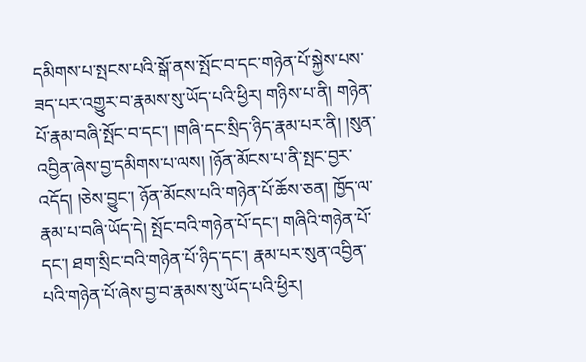དམིགས་པ་སྤངས་པའི་སྒོ་ནས་སྤོང་བ་དང་གཉེན་པོ་སྐྱེས་པས་ཟད་པར་འགྱུར་བ་རྣམས་སུ་ཡོད་པའི་ཕྱིར། གཉིས་པ་ནི། གཉེན་པོ་རྣམ་བཞི་སྤོང་བ་དང་། །གཞི་དང་སྲིད་ཉིད་རྣམ་པར་ནི། །སུན་འབྱིན་ཞེས་བྱ་དམིགས་པ་ལས། །ཉོན་མོངས་པ་ནི་སྤང་བྱར་འདོད། །ཅེས་བྱུང་། ཉོན་མོངས་པའི་གཉེན་པོ་ཆོས་ཅན། ཁྱོད་ལ་རྣམ་པ་བཞི་ཡོད་དེ། སྤོང་བའི་གཉེན་པོ་དང་། གཞིའི་གཉེན་པོ་དང་། ཐག་སྲིང་བའི་གཉེན་པོ་ཉིད་དང་། རྣམ་པར་སུན་འབྱིན་པའི་གཉེན་པོ་ཞེས་བྱ་བ་རྣམས་སུ་ཡོད་པའི་ཕྱིར།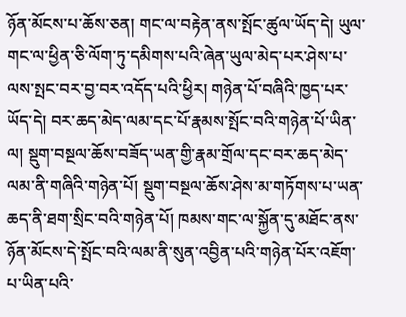ཉོན་མོངས་པ་ཆོས་ཅན། གང་ལ་བརྟེན་ནས་སྤོང་ཚུལ་ཡོད་དེ། ཡུལ་གང་ལ་ཕྱིན་ཅི་ལོག་ཏུ་དམིགས་པའི་ཞེན་ཡུལ་མེད་པར་ཤེས་པ་ལས་སྤང་བར་བྱ་བར་འདོད་པའི་ཕྱིར། གཉེན་པོ་བཞིའི་ཁྱད་པར་ཡོད་དེ། བར་ཆད་མེད་ལམ་དང་པོ་རྣམས་སྤོང་བའི་གཉེན་པོ་ཡིན་ལ། སྡུག་བསྔལ་ཆོས་བཟོད་ཡན་གྱི་རྣམ་གྲོལ་དང་བར་ཆད་མེད་ལམ་ནི་གཞིའི་གཉེན་པོ། སྡུག་བསྔལ་ཆོས་ཤེས་མ་གཏོགས་པ་ཡན་ཆད་ནི་ཐག་སྲིང་བའི་གཉེན་པོ། ཁམས་གང་ལ་སྐྱོན་དུ་མཐོང་ནས་ཉོན་མོངས་དེ་སྤོང་བའི་ལམ་ནི་སུན་འབྱིན་པའི་གཉེན་པོར་འཇོག་པ་ཡིན་པའི་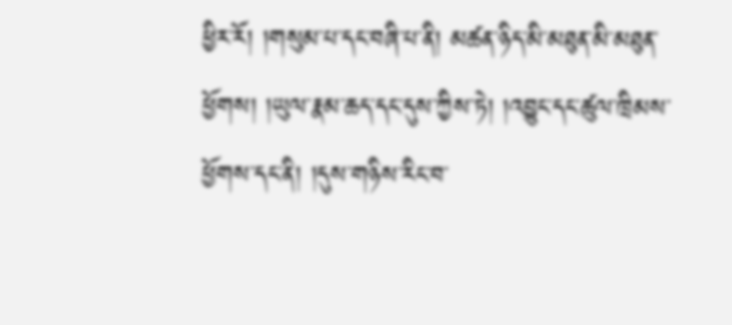ཕྱིར་རོ། །གསུམ་པ་དང་བཞི་པ་ནི། མཚན་ཉིད་མི་མཐུན་མི་མཐུན་ཕྱོགས། །ཡུལ་རྣམ་ཆད་དང་དུས་ཀྱིས་ཏེ། །འབྱུང་དང་ཚུལ་ཁྲིམས་ཕྱོགས་དང་ནི། །དུས་གཉིས་རིང་བ་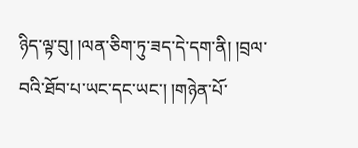ཉིད་ལྟ་བུ། །ལན་ཅིག་ཏུ་ཟད་དེ་དག་ནི། །བྲལ་བའི་ཐོབ་པ་ཡང་དང་ཡང་། །གཉེན་པོ་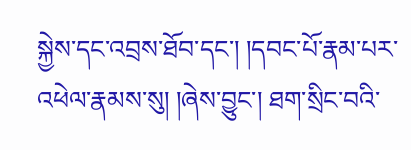སྐྱེས་དང་འབྲས་ཐོབ་དང་། །དབང་པོ་རྣམ་པར་འཕེལ་རྣམས་སུ། །ཞེས་བྱུང་། ཐག་སྲིང་བའི་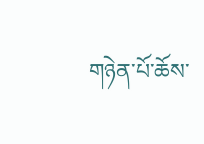གཉེན་པོ་ཆོས་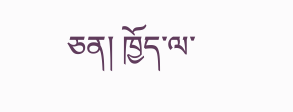ཅན། ཁྱོད་ལ་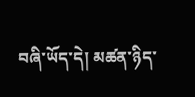བཞི་ཡོད་དེ། མཚན་ཉིད་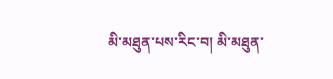མི་མཐུན་པས་རིང་བ། མི་མཐུན་